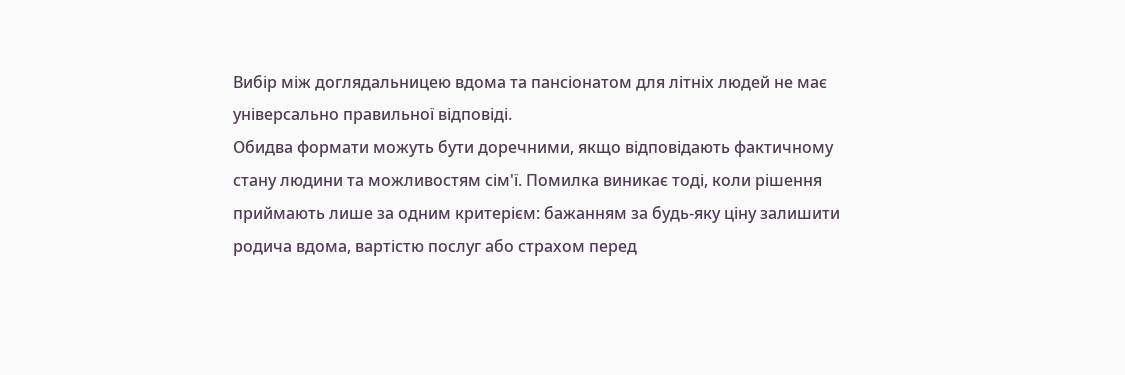Вибір між доглядальницею вдома та пансіонатом для літніх людей не має універсально правильної відповіді.
Обидва формати можуть бути доречними, якщо відповідають фактичному стану людини та можливостям сім'ї. Помилка виникає тоді, коли рішення приймають лише за одним критерієм: бажанням за будь-яку ціну залишити родича вдома, вартістю послуг або страхом перед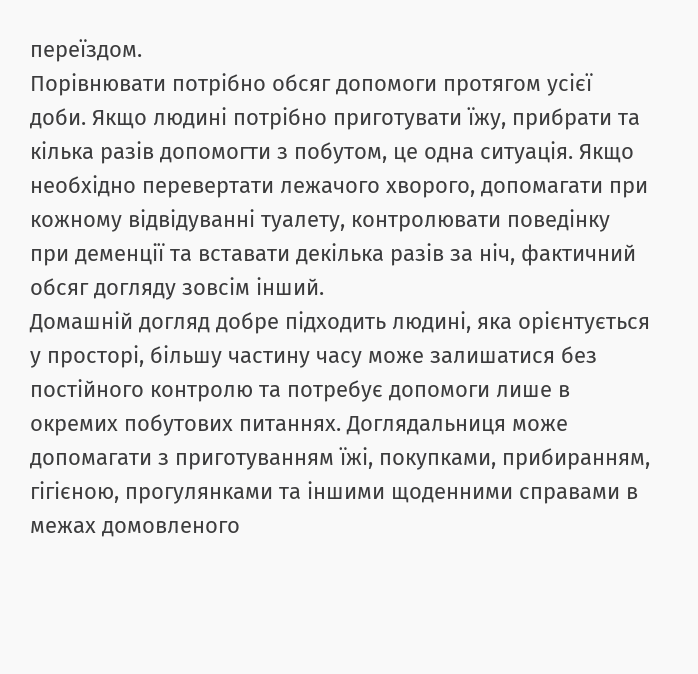переїздом.
Порівнювати потрібно обсяг допомоги протягом усієї доби. Якщо людині потрібно приготувати їжу, прибрати та кілька разів допомогти з побутом, це одна ситуація. Якщо необхідно перевертати лежачого хворого, допомагати при кожному відвідуванні туалету, контролювати поведінку при деменції та вставати декілька разів за ніч, фактичний обсяг догляду зовсім інший.
Домашній догляд добре підходить людині, яка орієнтується у просторі, більшу частину часу може залишатися без постійного контролю та потребує допомоги лише в окремих побутових питаннях. Доглядальниця може допомагати з приготуванням їжі, покупками, прибиранням, гігієною, прогулянками та іншими щоденними справами в межах домовленого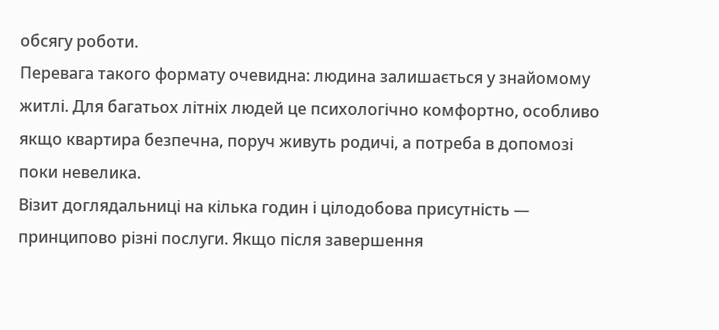обсягу роботи.
Перевага такого формату очевидна: людина залишається у знайомому житлі. Для багатьох літніх людей це психологічно комфортно, особливо якщо квартира безпечна, поруч живуть родичі, а потреба в допомозі поки невелика.
Візит доглядальниці на кілька годин і цілодобова присутність — принципово різні послуги. Якщо після завершення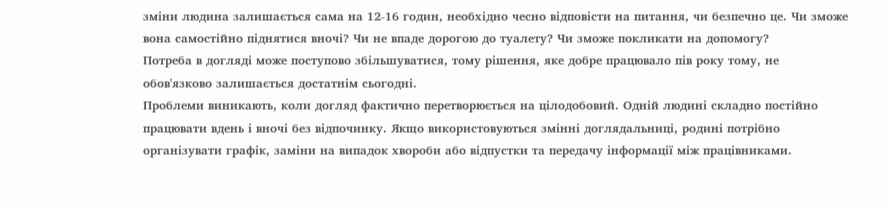зміни людина залишається сама на 12-16 годин, необхідно чесно відповісти на питання, чи безпечно це. Чи зможе вона самостійно піднятися вночі? Чи не впаде дорогою до туалету? Чи зможе покликати на допомогу?
Потреба в догляді може поступово збільшуватися, тому рішення, яке добре працювало пів року тому, не обов'язково залишається достатнім сьогодні.
Проблеми виникають, коли догляд фактично перетворюється на цілодобовий. Одній людині складно постійно працювати вдень і вночі без відпочинку. Якщо використовуються змінні доглядальниці, родині потрібно організувати графік, заміни на випадок хвороби або відпустки та передачу інформації між працівниками.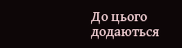До цього додаються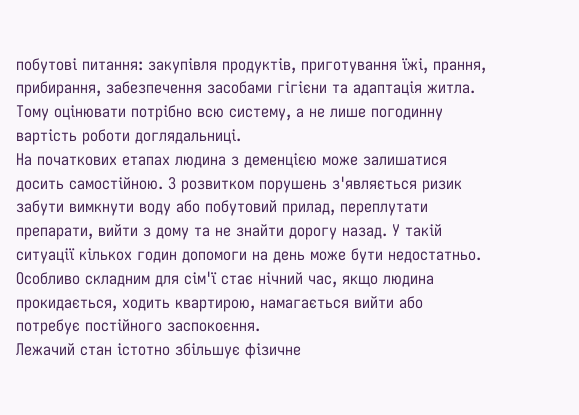побутові питання: закупівля продуктів, приготування їжі, прання, прибирання, забезпечення засобами гігієни та адаптація житла. Тому оцінювати потрібно всю систему, а не лише погодинну вартість роботи доглядальниці.
На початкових етапах людина з деменцією може залишатися досить самостійною. З розвитком порушень з'являється ризик забути вимкнути воду або побутовий прилад, переплутати препарати, вийти з дому та не знайти дорогу назад. У такій ситуації кількох годин допомоги на день може бути недостатньо.
Особливо складним для сім'ї стає нічний час, якщо людина прокидається, ходить квартирою, намагається вийти або потребує постійного заспокоєння.
Лежачий стан істотно збільшує фізичне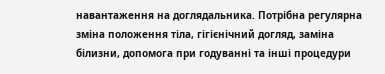навантаження на доглядальника. Потрібна регулярна зміна положення тіла, гігієнічний догляд, заміна білизни, допомога при годуванні та інші процедури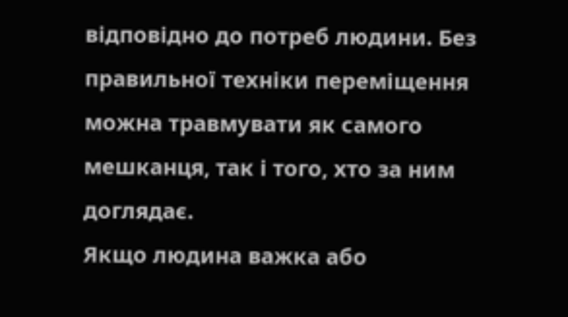відповідно до потреб людини. Без правильної техніки переміщення можна травмувати як самого мешканця, так і того, хто за ним доглядає.
Якщо людина важка або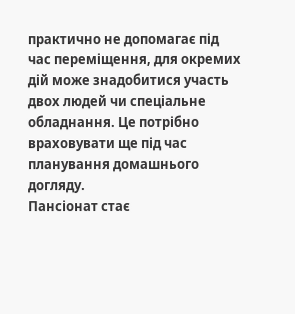практично не допомагає під час переміщення, для окремих дій може знадобитися участь двох людей чи спеціальне обладнання. Це потрібно враховувати ще під час планування домашнього догляду.
Пансіонат стає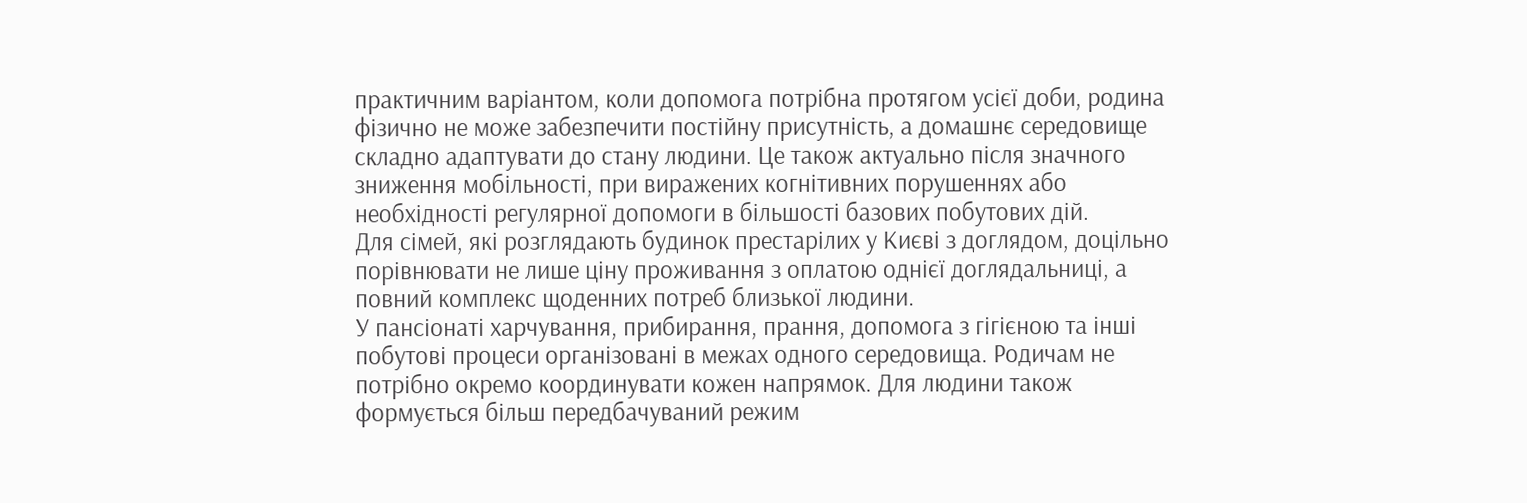практичним варіантом, коли допомога потрібна протягом усієї доби, родина фізично не може забезпечити постійну присутність, а домашнє середовище складно адаптувати до стану людини. Це також актуально після значного зниження мобільності, при виражених когнітивних порушеннях або необхідності регулярної допомоги в більшості базових побутових дій.
Для сімей, які розглядають будинок престарілих у Києві з доглядом, доцільно порівнювати не лише ціну проживання з оплатою однієї доглядальниці, а повний комплекс щоденних потреб близької людини.
У пансіонаті харчування, прибирання, прання, допомога з гігієною та інші побутові процеси організовані в межах одного середовища. Родичам не потрібно окремо координувати кожен напрямок. Для людини також формується більш передбачуваний режим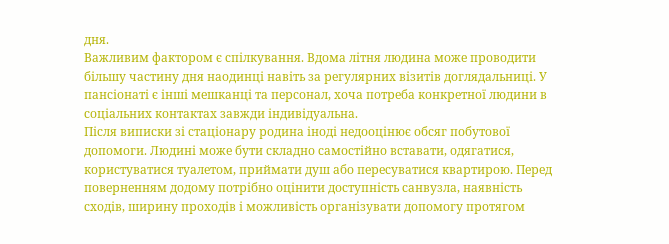дня.
Важливим фактором є спілкування. Вдома літня людина може проводити більшу частину дня наодинці навіть за регулярних візитів доглядальниці. У пансіонаті є інші мешканці та персонал, хоча потреба конкретної людини в соціальних контактах завжди індивідуальна.
Після виписки зі стаціонару родина іноді недооцінює обсяг побутової допомоги. Людині може бути складно самостійно вставати, одягатися, користуватися туалетом, приймати душ або пересуватися квартирою. Перед поверненням додому потрібно оцінити доступність санвузла, наявність сходів, ширину проходів і можливість організувати допомогу протягом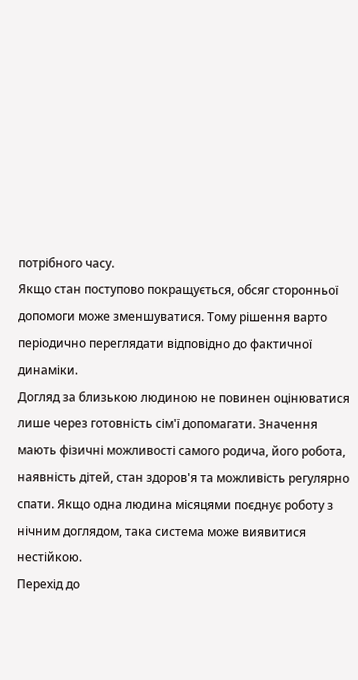потрібного часу.
Якщо стан поступово покращується, обсяг сторонньої допомоги може зменшуватися. Тому рішення варто періодично переглядати відповідно до фактичної динаміки.
Догляд за близькою людиною не повинен оцінюватися лише через готовність сім'ї допомагати. Значення мають фізичні можливості самого родича, його робота, наявність дітей, стан здоров'я та можливість регулярно спати. Якщо одна людина місяцями поєднує роботу з нічним доглядом, така система може виявитися нестійкою.
Перехід до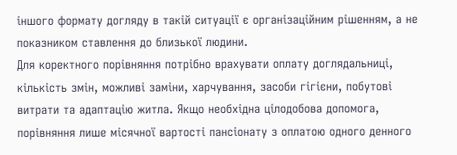іншого формату догляду в такій ситуації є організаційним рішенням, а не показником ставлення до близької людини.
Для коректного порівняння потрібно врахувати оплату доглядальниці, кількість змін, можливі заміни, харчування, засоби гігієни, побутові витрати та адаптацію житла. Якщо необхідна цілодобова допомога, порівняння лише місячної вартості пансіонату з оплатою одного денного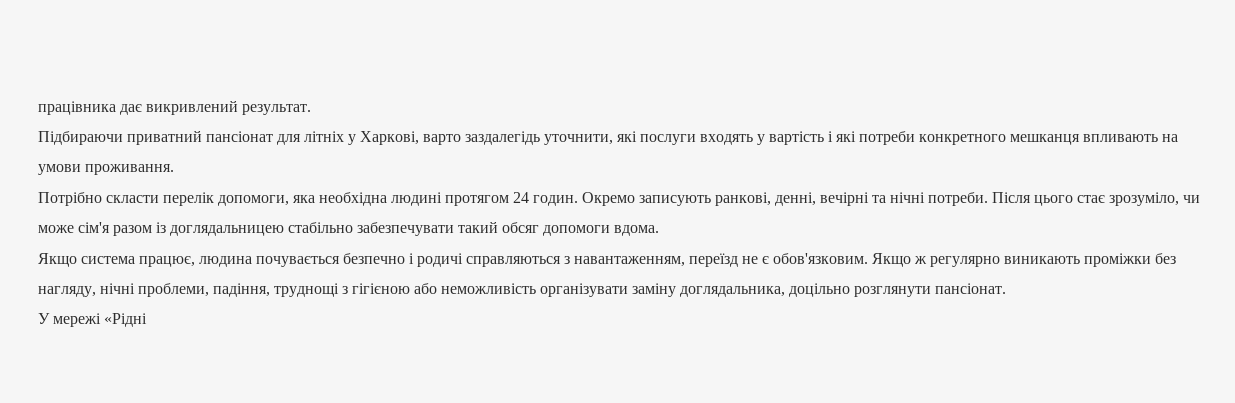працівника дає викривлений результат.
Підбираючи приватний пансіонат для літніх у Харкові, варто заздалегідь уточнити, які послуги входять у вартість і які потреби конкретного мешканця впливають на умови проживання.
Потрібно скласти перелік допомоги, яка необхідна людині протягом 24 годин. Окремо записують ранкові, денні, вечірні та нічні потреби. Після цього стає зрозуміло, чи може сім'я разом із доглядальницею стабільно забезпечувати такий обсяг допомоги вдома.
Якщо система працює, людина почувається безпечно і родичі справляються з навантаженням, переїзд не є обов'язковим. Якщо ж регулярно виникають проміжки без нагляду, нічні проблеми, падіння, труднощі з гігієною або неможливість організувати заміну доглядальника, доцільно розглянути пансіонат.
У мережі «Рідні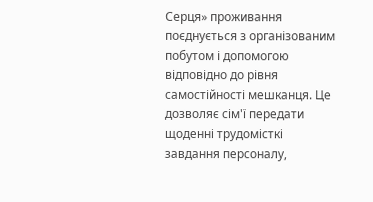Серця» проживання поєднується з організованим побутом і допомогою відповідно до рівня самостійності мешканця. Це дозволяє сім'ї передати щоденні трудомісткі завдання персоналу,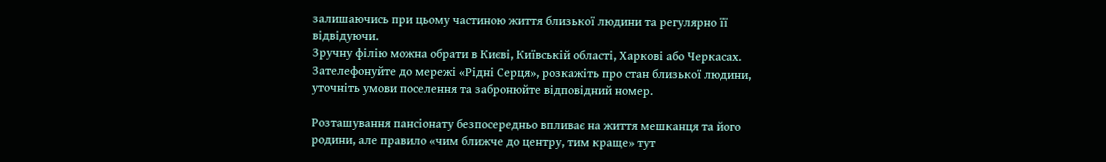залишаючись при цьому частиною життя близької людини та регулярно її відвідуючи.
Зручну філію можна обрати в Києві, Київській області, Харкові або Черкасах. Зателефонуйте до мережі «Рідні Серця», розкажіть про стан близької людини, уточніть умови поселення та забронюйте відповідний номер.

Розташування пансіонату безпосередньо впливає на життя мешканця та його родини, але правило «чим ближче до центру, тим краще» тут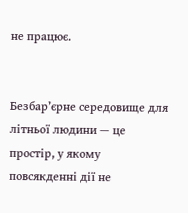не працює.


Безбар’єрне середовище для літньої людини — це простір, у якому повсякденні дії не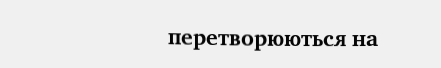перетворюються на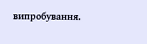випробування.